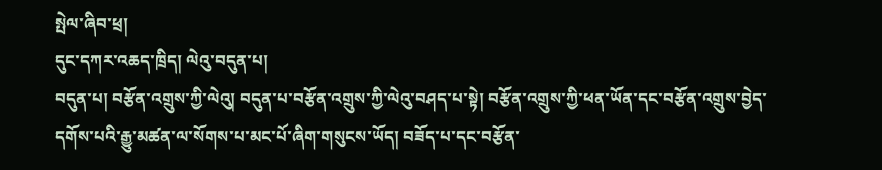སྤེལ་ཞིབ་ཕྲ།
དུང་དཀར་འཆད་ཁྲིད། ལེའུ་བདུན་པ།
བདུན་པ། བརྩོན་འགྲུས་ཀྱི་ལེའུ། བདུན་པ་བརྩོན་འགྲུས་ཀྱི་ལེའུ་བཤད་པ་སྟེ། བརྩོན་འགྲུས་ཀྱི་ཕན་ཡོན་དང་བརྩོན་འགྲུས་བྱེད་དགོས་པའི་རྒྱུ་མཚན་ལ་སོགས་པ་མང་པོ་ཞིག་གསུངས་ཡོད། བཟོད་པ་དང་བརྩོན་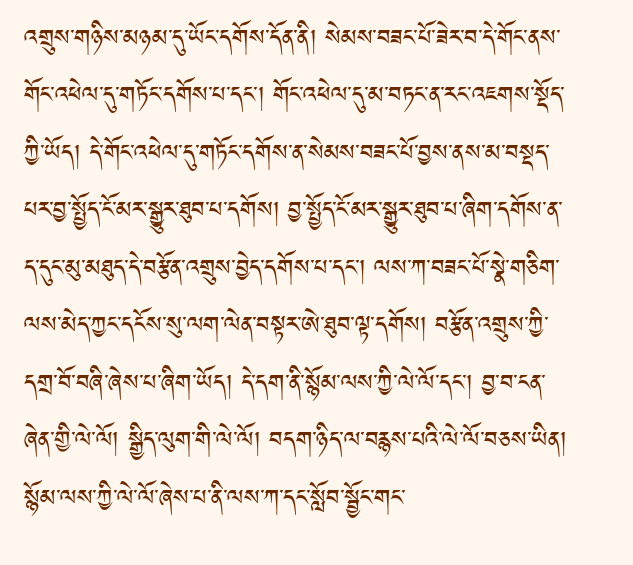འགྲུས་གཉིས་མཉམ་དུ་ཡོང་དགོས་དོན་ནི། སེམས་བཟང་པོ་ཟེར་བ་དེ་གོང་ནས་གོང་འཕེལ་དུ་གཏོང་དགོས་པ་དང་། གོང་འཕེལ་དུ་མ་བཏང་ན་རང་འཇགས་སྡོད་ཀྱི་ཡོད། དེ་གོང་འཕེལ་དུ་གཏོང་དགོས་ན་སེམས་བཟང་པོ་བྱས་ནས་མ་བསྡད་པར་བྱ་སྤྱོད་ངོ་མར་སྒྱུར་ཐུབ་པ་དགོས། བྱ་སྤྱོད་ངོ་མར་སྒྱུར་ཐུབ་པ་ཞིག་དགོས་ན་ད་དུང་མུ་མཐུད་དེ་བརྩོན་འགྲུས་བྱེད་དགོས་པ་དང་། ལས་ཀ་བཟང་པོ་སྣེ་གཅིག་ལས་མེད་ཀྱང་དངོས་སུ་ལག་ལེན་བསྟར་ཨེ་ཐུབ་ལྟ་དགོས། བརྩོན་འགྲུས་ཀྱི་དགྲ་བོ་བཞི་ཞེས་པ་ཞིག་ཡོད། དེ་དག་ནི་སྙོམ་ལས་ཀྱི་ལེ་ལོ་དང་། བྱ་བ་ངན་ཞེན་གྱི་ལེ་ལོ། སྒྱིད་ལུག་གི་ལེ་ལོ། བདག་ཉིད་ལ་བརྙས་པའི་ལེ་ལོ་བཅས་ཡིན། སྙོམ་ལས་ཀྱི་ལེ་ལོ་ཞེས་པ་ནི་ལས་ཀ་དང་སློབ་སྦྱོང་གང་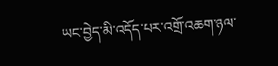ཡང་བྱེད་མི་འདོད་པར་འགྲོ་འཆག་ཉལ་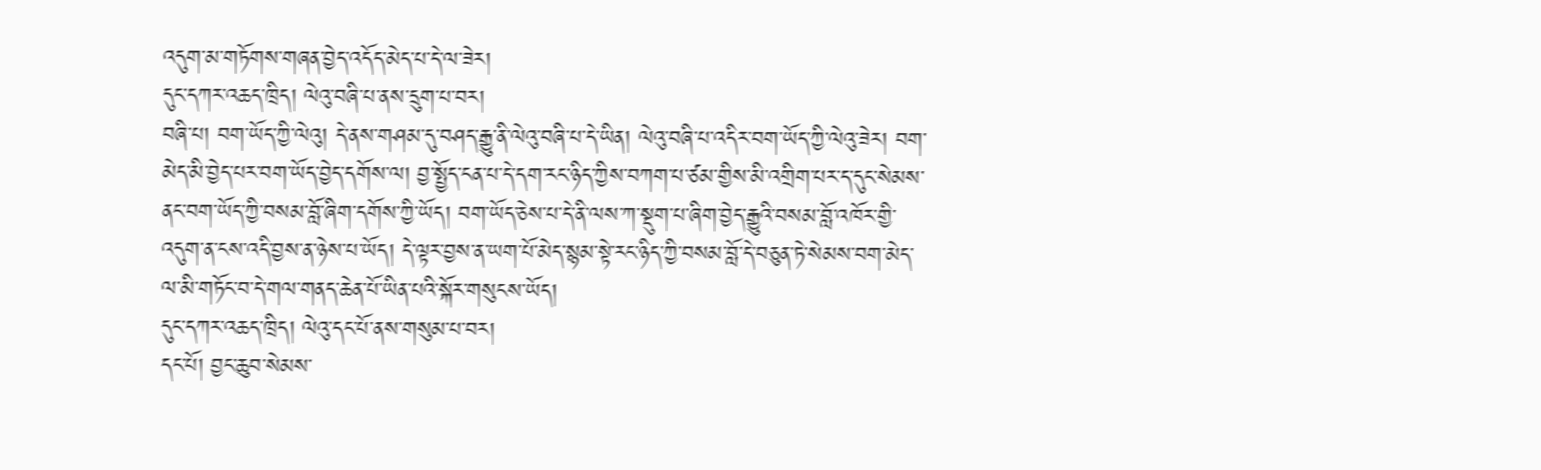འདུག་མ་གཏོགས་གཞན་བྱེད་འདོད་མེད་པ་དེ་ལ་ཟེར།
དུང་དཀར་འཆད་ཁྲིད། ལེའུ་བཞི་པ་ནས་དྲུག་པ་བར།
བཞི་པ། བག་ཡོད་ཀྱི་ལེའུ། དེ་ནས་གཤམ་དུ་བཤད་རྒྱུ་ནི་ལེའུ་བཞི་པ་དེ་ཡིན། ལེའུ་བཞི་པ་འདིར་བག་ཡོད་ཀྱི་ལེའུ་ཟེར། བག་མེད་མི་བྱེད་པར་བག་ཡོད་བྱེད་དགོས་ལ། བྱ་སྤྱོད་ངན་པ་དེ་དག་རང་ཉིད་ཀྱིས་བཀག་པ་ཙམ་གྱིས་མི་འགྲིག་པར་ད་དུང་སེམས་ནང་བག་ཡོད་ཀྱི་བསམ་བློ་ཞིག་དགོས་ཀྱི་ཡོད། བག་ཡོད་ཅེས་པ་དེ་ནི་ལས་ཀ་སྡུག་པ་ཞིག་བྱེད་རྒྱུའི་བསམ་བློ་འཁོར་གྱི་འདུག་ན་ངས་འདི་བྱས་ན་ཉེས་པ་ཡོད། དེ་ལྟར་བྱས་ན་ཡག་པོ་མེད་སྙམ་སྟེ་རང་ཉིད་ཀྱི་བསམ་བློ་དེ་བཅུན་ཏེ་སེམས་བག་མེད་ལ་མི་གཏོང་བ་དེ་གལ་གནད་ཆེན་པོ་ཡིན་པའི་སྐོར་གསུངས་ཡོད།
དུང་དཀར་འཆད་ཁྲིད། ལེའུ་དང་པོ་ནས་གསུམ་པ་བར།
དང་པོ། བྱང་ཆུབ་སེམས་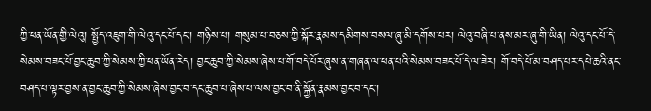ཀྱི་ཕན་ཡོན་གྱི་ལེའུ། སྤྱོད་འཇུག་གི་ལེའུ་དང་པོ་དང་། གཉིས་པ། གསུམ་པ་བཅས་ཀྱི་སྐོར་རྣམས་དམིགས་བསལ་ཞུ་མི་དགོས་པར། ལེའུ་བཞི་པ་ནས་མར་ཞུ་གི་ཡིན། ལེའུ་དང་པོ་དེ་སེམས་བཟང་པོ་བྱང་ཆུབ་ཀྱི་སེམས་ཀྱི་ཕན་ཡོན་རེད། བྱང་ཆུབ་ཀྱི་སེམས་ཞེས་པ་གོ་བདེ་པོར་ཞུས་ན་གཞན་ལ་ཕན་པའི་སེམས་བཟང་པོ་དེ་ལ་ཟེར། གོ་བདེ་པོ་མ་བཤད་པར་དཔེ་ཆའི་ནང་བཤད་པ་ལྟར་བྱས་ན་བྱང་ཆུབ་ཀྱི་སེམས་ཞེས་བྱང་བ་དང་ཆུབ་པ་ཞེས་པ་ལས་བྱང་བ་ནི་སྐྱོན་རྣམས་བྱང་བ་དང་།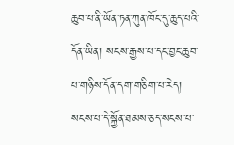ཆུབ་པ་ནི་ཡོན་ཏན་ཀུན་ཁོང་དུ་ཆུད་པའི་དོན་ཡིན། སངས་རྒྱས་པ་དང་བྱང་ཆུབ་པ་གཉིས་དོན་དག་གཅིག་པ་རེད། སངས་པ་དེ་སྐྱོན་ཐམས་ཅད་སངས་པ་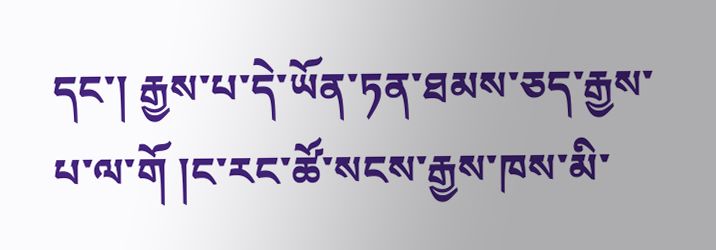དང་། རྒྱས་པ་དེ་ཡོན་ཏན་ཐམས་ཅད་རྒྱས་པ་ལ་གོ །ང་རང་ཚོ་སངས་རྒྱས་ཁས་མི་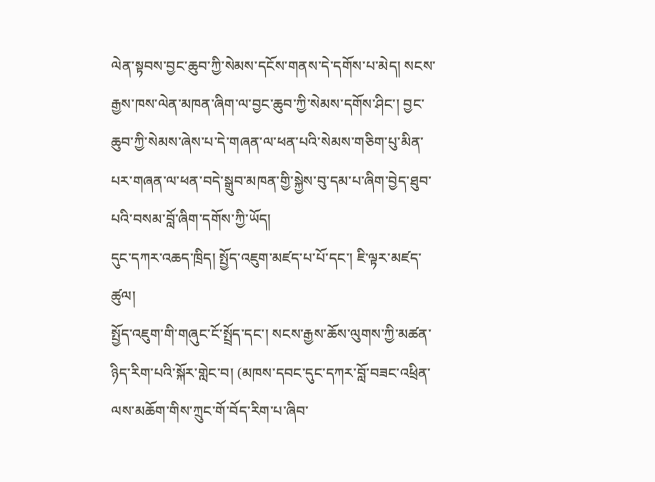ལེན་སྟབས་བྱང་ཆུབ་ཀྱི་སེམས་དངོས་གནས་དེ་དགོས་པ་མེད། སངས་རྒྱས་ཁས་ལེན་མཁན་ཞིག་ལ་བྱང་ཆུབ་ཀྱི་སེམས་དགོས་ཤིང་། བྱང་ཆུབ་ཀྱི་སེམས་ཞེས་པ་དེ་གཞན་ལ་ཕན་པའི་སེམས་གཅིག་པུ་མིན་པར་གཞན་ལ་ཕན་བདེ་སྒྲུབ་མཁན་གྱི་སྐྱེས་བུ་དམ་པ་ཞིག་བྱེད་ཐུབ་པའི་བསམ་བློ་ཞིག་དགོས་ཀྱི་ཡོད།
དུང་དཀར་འཆད་ཁྲིད། སྤྱོད་འཇུག་མཛད་པ་པོ་དང་། ཇི་ལྟར་མཛད་ཚུལ།
སྤྱོད་འཇུག་གི་གཞུང་ངོ་སྤྲོད་དང་། སངས་རྒྱས་ཆོས་ལུགས་ཀྱི་མཚན་ཉིད་རིག་པའི་སྐོར་གླེང་བ། (མཁས་དབང་དུང་དཀར་བློ་བཟང་འཕྲིན་ལས་མཆོག་གིས་ཀྲུང་གོ་བོད་རིག་པ་ཞིབ་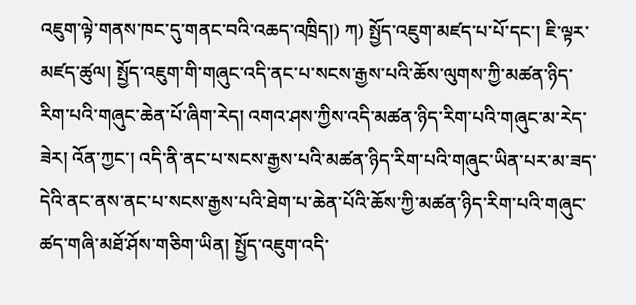འཇུག་ལྟེ་གནས་ཁང་དུ་གནང་བའི་འཆད་འཁྲིད།) ཀ) སྤྱོད་འཇུག་མཛད་པ་པོ་དང་། ཇི་ལྟར་མཛད་ཚུལ། སྤྱོད་འཇུག་གི་གཞུང་འདི་ནང་པ་སངས་རྒྱས་པའི་ཆོས་ལུགས་ཀྱི་མཚན་ཉིད་རིག་པའི་གཞུང་ཆེན་པོ་ཞིག་རེད། འགའ་ཤས་ཀྱིས་འདི་མཚན་ཉིད་རིག་པའི་གཞུང་མ་རེད་ཟེར། འོན་ཀྱང་། འདི་ནི་ནང་པ་སངས་རྒྱས་པའི་མཚན་ཉིད་རིག་པའི་གཞུང་ཡིན་པར་མ་ཟད་དེའི་ནང་ནས་ནང་པ་སངས་རྒྱས་པའི་ཐེག་པ་ཆེན་པོའི་ཆོས་ཀྱི་མཚན་ཉིད་རིག་པའི་གཞུང་ཚད་གཞི་མཐོ་ཤོས་གཅིག་ཡིན། སྤྱོད་འཇུག་འདི་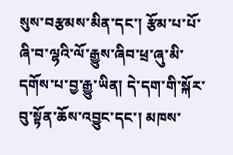སུས་བརྩམས་མིན་དང་། རྩོམ་པ་པོ་ཞི་བ་ལྷའི་ལོ་རྒྱུས་ཞིབ་ཕྲ་ཞུ་མི་དགོས་པ་བྱ་རྒྱུ་ཡིན། དེ་དག་གི་སྐོར་བུ་སྟོན་ཆོས་འབྱུང་དང་། མཁས་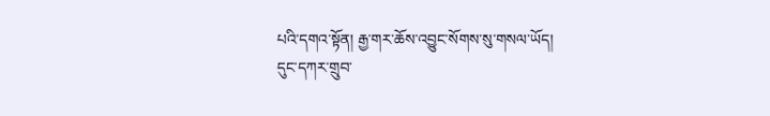པའི་དགའ་སྟོན། རྒྱ་གར་ཆོས་འབྱུང་སོགས་སུ་གསལ་ཡོད།
དུང་དཀར་གྲུབ་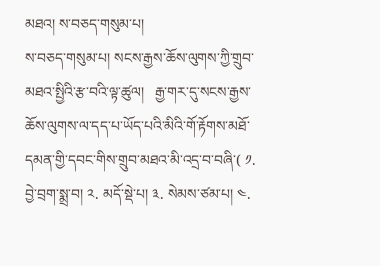མཐའ། ས་བཅད་གསུམ་པ།
ས་བཅད་གསུམ་པ། སངས་རྒྱས་ཆོས་ལུགས་ཀྱི་གྲུབ་མཐའ་སྤྱིའི་རྩ་བའི་ལྟ་ཚུལ།   རྒྱ་གར་དུ་སངས་རྒྱས་ཆོས་ལུགས་ལ་དད་པ་ཡོད་པའི་མིའི་གོ་རྟོགས་མཐོ་དམན་གྱི་དབང་གིས་གྲུབ་མཐའ་མི་འདྲ་བ་བཞི་( ༡. བྱེ་བྲག་སྨྲ་བ། ༢. མདོ་སྡེ་པ། ༣. སེམས་ཙམ་པ། ༤.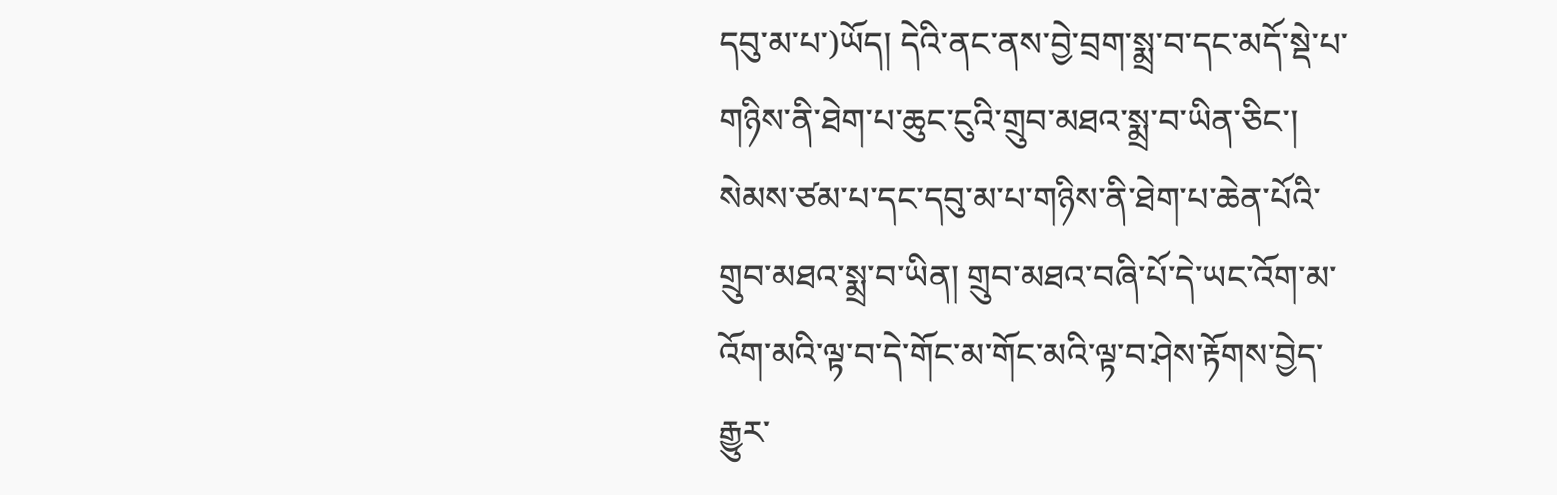དབུ་མ་པ་)ཡོད། དེའི་ནང་ནས་བྱེ་བྲག་སྨྲ་བ་དང་མདོ་སྡེ་པ་གཉིས་ནི་ཐེག་པ་ཆུང་ངུའི་གྲུབ་མཐའ་སྨྲ་བ་ཡིན་ཅིང་། སེམས་ཙམ་པ་དང་དབུ་མ་པ་གཉིས་ནི་ཐེག་པ་ཆེན་པོའི་གྲུབ་མཐའ་སྨྲ་བ་ཡིན། གྲུབ་མཐའ་བཞི་པོ་དེ་ཡང་འོག་མ་འོག་མའི་ལྟ་བ་དེ་གོང་མ་གོང་མའི་ལྟ་བ་ཤེས་རྟོགས་བྱེད་རྒྱུར་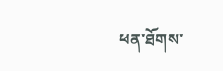ཕན་ཐོགས་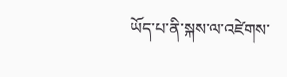ཡོད་པ་ནི་སྐས་ལ་འཛེགས་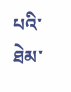པའི་ཐེམ་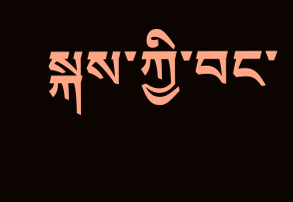སྐས་ཀྱི་བང་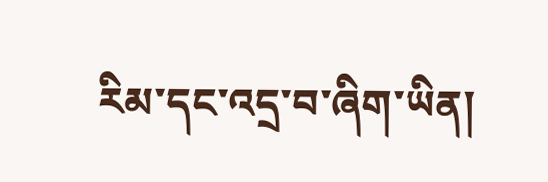རིམ་དང་འདྲ་བ་ཞིག་ཡིན།